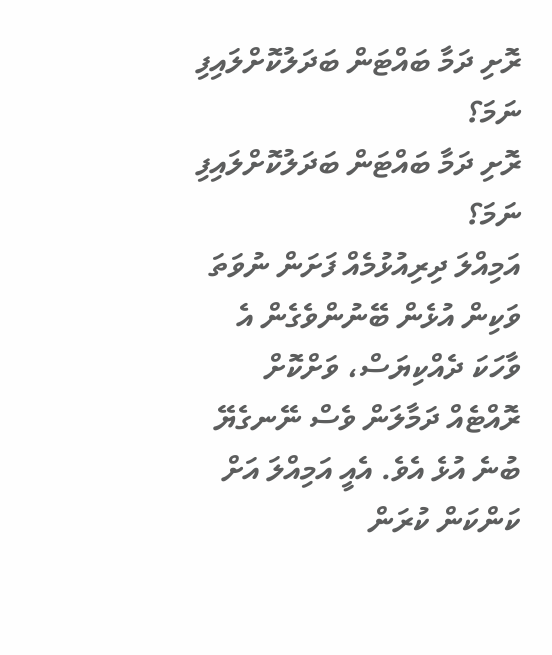ރޮށި ދަމާ ބައްޓަން ބަދަލުކޮށްލައިފި ނަމަ؟
ރޮށި ދަމާ ބައްޓަން ބަދަލުކޮށްލައިފި ނަމަ؟
އަމިއްލަ ދިރިއުޅުމެއް ފަށަން ނުވަތަ ވަކިން އުޅެން ބޭނުންވެގެން އެ ވާހަކަ ދެއްކިޔަސް، ވަށްކޮށް ރޮއްޓެއް ދަމާލަން ވެސް ނޭނގެޔޭ ބުނެ އުޅެ އެވެ. އެއީ އަމިއްލަ އަށް ކަންކަން ކުރަން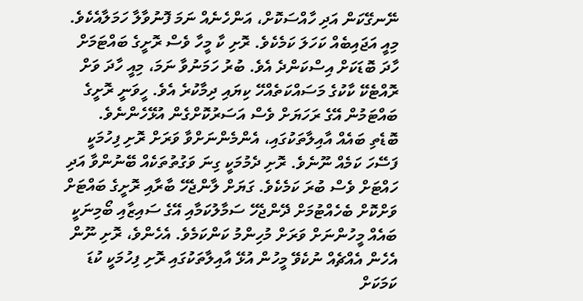ނޭނގޭކަން އަދި ހާއްސަކޮށް، އަންހެނެއް ނަމަ ފޮނުވާލާ ހަމަލާއެކެވެ.
މިއީ އަޖައިބެއް ކަހަލަ ކަމެކެވެ. ރޮށި ކާ މީހާ ވެސް ރޮށީގެ ބައްޓަމަށް ހާދަ ބޮޑަކަށް އިސްކަންދެ އެވެ. ބުރު ހަމަނުވާ ނަމަ، މިއީ ހާދަ ވަށް ރޮއްޓެކޭ ކާކުގެ މަސައްކަތެއްހޭ ކިޔައި ދިމާކުރެ އެވެ. ހީވަނީ ރޮށީގެ ބައްޓަމުން އޭގެ ރަހަޔަށް ވެސް އަސަރުކޮށްގެން އުޅޭހެންނެވެ.
ބޮޑެތި ބައެއް އާއިލާތަކުގައި، އެންމެންނަށްވާ ވަރަށް ރޮށި ފިހުމަކީ ފަސޭހަ ކަމެއް ނޫނެވެ. ރޮށި ދެމުމަކީ ގިނަ ވަގުތުތަކެއް ބޭނުންވާ އަދި ހައްޓަށް ވެސް ބުރަ ކަމެކެވެ. ގަޔަށް ލާންޖެހޭ ބާރާއި ރޮށީގެ ބައްޓަށް ވަށްކޮށް ބެހެއްޓުމަށް ދޭންޖެހޭ ސަމާލުކަމާއި އޭގެ ސައިޒާއި ބޯމިނަކީ ބައެއް މީހުންނަށް ވަރަށް މުހިންމު ކަންކަމެވެ. އެހެންވެ، ރޮށި ނޫން އެހެން އެއްޗެއް ނުކެވޭ މީހުން އުޅޭ އާއިލާތަކުގައި ރޮށި ފިހުމަކީ ކުޑަ ކަމަކަށް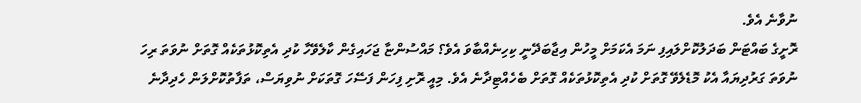ނުވާނެ އެވެ.
ރޮށީގެ ބައްޓަން ބަދަލުކޮށްލައިފި ނަމަ އެކަމަށް މީހުން އިޖާބަދޭނީ ކިހިނެއްބާވަ އެވެ؟ މައްސުންޏާ ޖަހައިގެން ކާލެވޭހާ ކުދި އެތިކޮޅުތަކެއް ގޮތަށް ނުވަތަ ރިހަ ނުވަތަ ގަރުދިޔައާ އެކު މޮޑެލެވޭ ގޮތަށް ކުދި އެތިކޮޅުތަކެއް ގޮތަށް ބެހެއްޓިދާނެ އެވެ. މިއީ ރޮށި ފިހަން ފަސޭހަ ގޮތަކަށް ނުވިޔަސް، ތަފާތުކޮށްލަން ހެދިދާނެ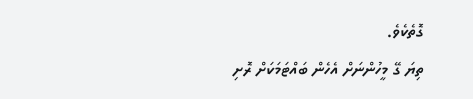ގޮތެކެވެ.
ތިޔަ ގޭ މީހުންނަށް އެހެން ބައްޓަމަކަށް ރޮށި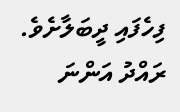ފިހެފައި ދީބަލާށެވެ. ރައްދު އަންނަ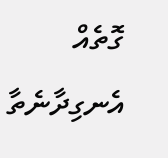ގޮތެއް އެނގިދާނެތާ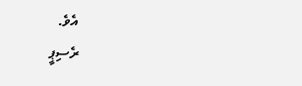އެވެ.
ރެސިޕީ